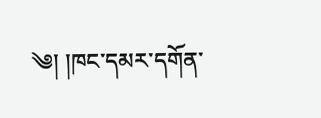༄། །ཁང་དམར་དགོན་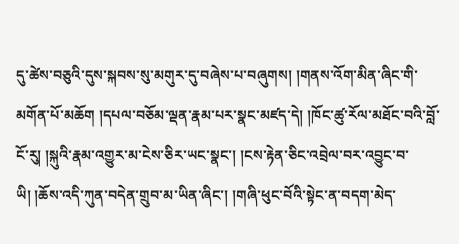དུ་ཚེས་བཅུའི་དུས་སྐབས་སུ་མགུར་དུ་བཞེས་པ་བཞུགས། །གནས་འོག་མིན་ཞིང་གི་མགོན་པོ་མཆོག །དཔལ་བཅོམ་ལྡན་རྣམ་པར་སྣང་མཛད་དེ། །ཁོང་ཚུ་རོལ་མཐོང་བའི་བློ་ངོ་རུ། །སྐུའི་རྣམ་འགྱུར་མ་ངེས་ཅིར་ཡང་སྣང་། །ངས་རྟེན་ཅིང་འབྲེལ་བར་འབྱུང་བ་ཡི། །ཆོས་འདི་ཀུན་བདེན་གྲུབ་མ་ཡིན་ཞིང་། །གཞི་ཕུང་བོའི་སྟེང་ན་བདག་མེད་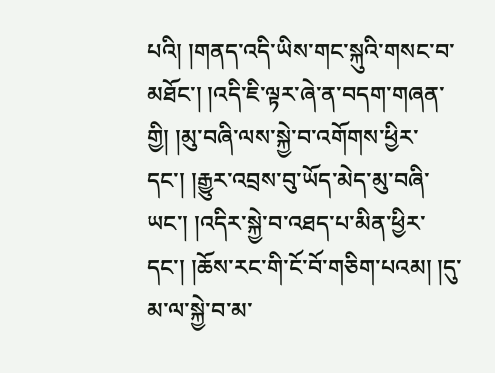པའི། །གནད་འདི་ཡིས་གང་སྐུའི་གསང་བ་མཐོང་། །འདི་ཇི་ལྟར་ཞེ་ན་བདག་གཞན་གྱི། །མུ་བཞི་ལས་སྐྱེ་བ་འགོགས་ཕྱིར་དང་། །རྒྱུར་འབྲས་བུ་ཡོད་མེད་མུ་བཞི་ཡང་། །འདིར་སྐྱེ་བ་འཐད་པ་མིན་ཕྱིར་དང་། །ཆོས་རང་གི་ངོ་བོ་གཅིག་པའམ། །དུ་མ་ལ་སྐྱེ་བ་མ་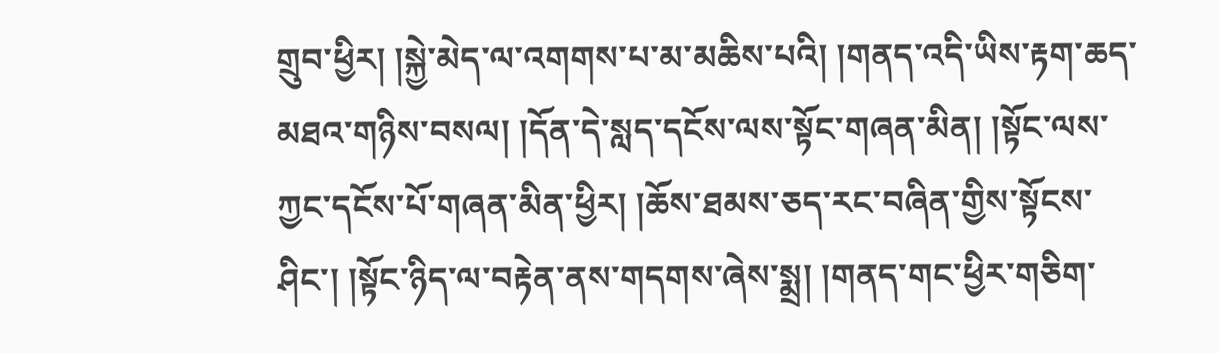གྲུབ་ཕྱིར། །སྐྱེ་མེད་ལ་འགགས་པ་མ་མཆིས་པའི། །གནད་འདི་ཡིས་རྟག་ཆད་མཐའ་གཉིས་བསལ། །དོན་དེ་སླད་དངོས་ལས་སྟོང་གཞན་མིན། །སྟོང་ལས་ཀྱང་དངོས་པོ་གཞན་མིན་ཕྱིར། །ཆོས་ཐམས་ཅད་རང་བཞིན་གྱིས་སྟོངས་ཤིང་། །སྟོང་ཉིད་ལ་བརྟེན་ནས་གདགས་ཞེས་སྨྲ། །གནད་གང་ཕྱིར་གཅིག་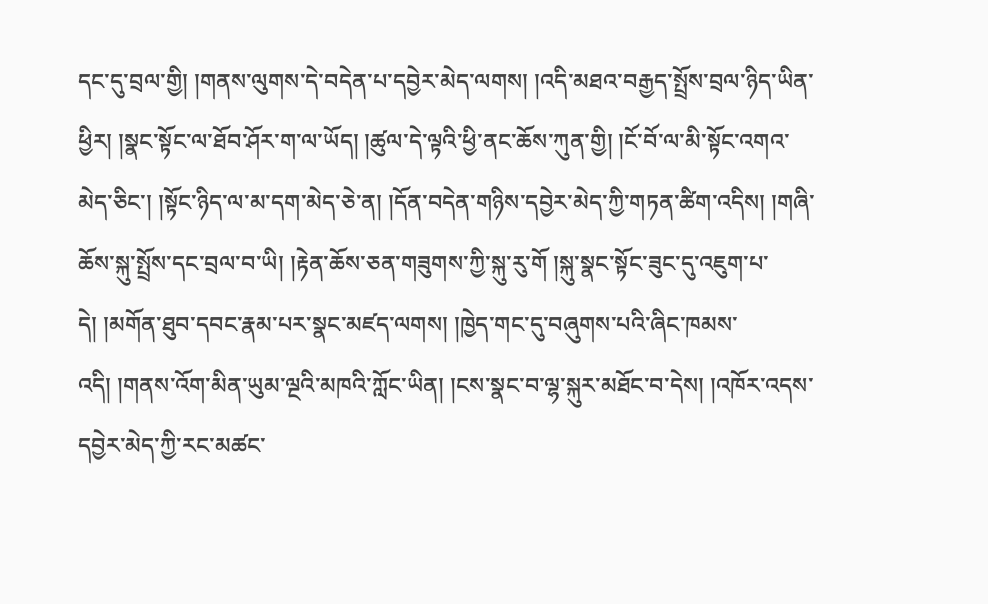དང་དུ་བྲལ་གྱི། །གནས་ལུགས་དེ་བདེན་པ་དབྱེར་མེད་ལགས། །འདི་མཐའ་བརྒྱད་སྤྲོས་བྲལ་ཉིད་ཡིན་ཕྱིར། །སྣང་སྟོང་ལ་ཐོབ་ཤོར་ག་ལ་ཡོད། །ཚུལ་དེ་ལྟའི་ཕྱི་ནང་ཆོས་ཀུན་གྱི། །ངོ་བོ་ལ་མི་སྟོང་འགའ་མེད་ཅིང་། །སྟོང་ཉིད་ལ་མ་དག་མེད་ཅེ་ན། །དོན་བདེན་གཉིས་དབྱེར་མེད་ཀྱི་གཏན་ཚིག་འདིས། །གཞི་ཆོས་སྐུ་སྤྲོས་དང་བྲལ་བ་ཡི། །རྟེན་ཆོས་ཅན་གཟུགས་ཀྱི་སྐུ་རུ་གོ །སྐུ་སྣང་སྟོང་ཟུང་དུ་འཇུག་པ་དེ། །མགོན་ཐུབ་དབང་རྣམ་པར་སྣང་མཛད་ལགས། །ཁྱེད་གང་དུ་བཞུགས་པའི་ཞིང་ཁམས་འདི། །གནས་འོག་མིན་ཡུམ་ལྔའི་མཁའི་ཀློང་ཡིན། །ངས་སྣང་བ་ལྷ་སྐུར་མཐོང་བ་དེས། །འཁོར་འདས་དབྱེར་མེད་ཀྱི་རང་མཚང་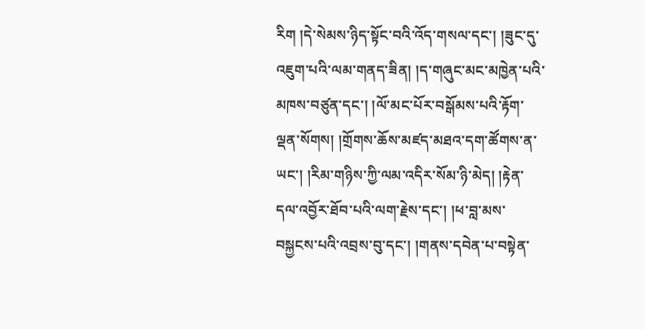རིག །དེ་སེམས་ཉིད་སྟོང་བའི་འོད་གསལ་དང་། །ཟུང་དུ་འཇུག་པའི་ལམ་གནད་ཟིན། །ད་གཞུང་མང་མཁྱེན་པའི་མཁས་བཙུན་དང་། །ལོ་མང་པོར་བསྒོམས་པའི་རྟོག་ལྡན་སོགས། །གྲོགས་ཆོས་མཛད་མཐའ་དག་ཚོགས་ན་ཡང་། །རིམ་གཉིས་ཀྱི་ལམ་འདིར་སོམ་ཉི་མེད། །རྟེན་དལ་འབྱོར་ཐོབ་པའི་ལག་རྗེས་དང་། །ཕ་བླ་མས་བསྐྱངས་པའི་འབྲས་བུ་དང་། །གནས་དབེན་པ་བསྟེན་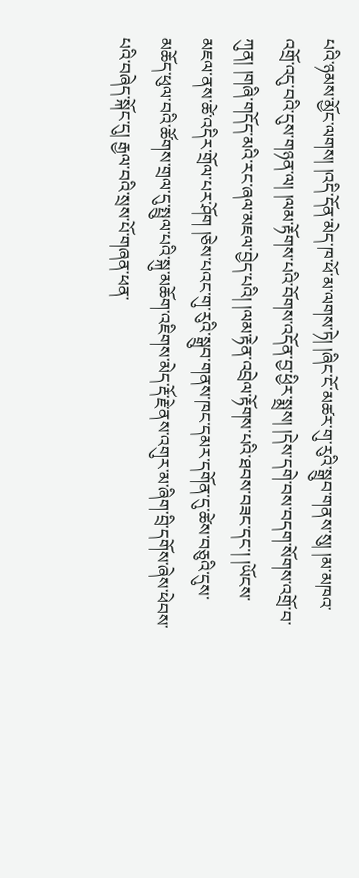པའི་ཉམས་མྱོང་ལགས། །འདི་དོན་མེད་ཁ་ཕོ་མ་ལགས་ཏེ། །ཞིང་ངོ་མཚར་གུ་རུའི་སྒྲུབ་གནས་སུ། །མ་མཁའ་འགྲོ་འདུ་བའི་དུས་གཉན་ལ། །ལམ་རྟོགས་པའི་བོགས་འདོན་བྱ་ཕྱིར་སྨྲས། །དེས་དགེ་བས་བདག་སོགས་འགྲོ་བ་ཀུན། །གཞི་གདོད་མའི་རང་ཞལ་མཇལ་བྱེད་པའི། །ལམ་རྟེན་འབྲེལ་རྟོགས་པའི་ཐབས་བཟང་དང་། །ཡོངས་མཇལ་ནས་ཚེ་འདིར་གྲོལ་པར་ཤོག །ཅེས་པའང་གུ་རུའི་སྒྲུབ་གནས་ཁང་དམར་དགོན་དུ་ཚེས་བཅུའི་དུས་མཆོད་ཕུལ་བའི་ཚོགས་གྲལ་དུ་སྤྲུལ་པའི་སྐུ་མཆོག་འཇིགས་མེད་རྡོ་རྗེ་ནས་འགུར་མ་ཞིག་བྲི་དགོས་ཞེས་ཕེབས་པའི་བཞེད་སྐོང་དུ། རྒྱལ་བའི་སྲས་པོ་གཞན་ཕན་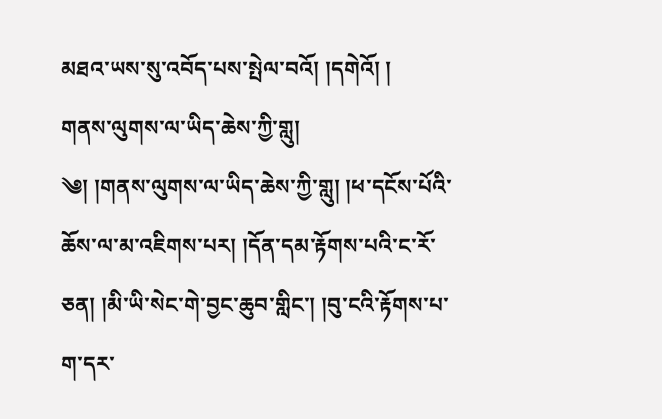མཐའ་ཡས་སུ་འབོད་པས་སྤེལ་བའོ། །དགེའོ། །
གནས་ལུགས་ལ་ཡིད་ཆེས་ཀྱི་གླུ།
༄། །གནས་ལུགས་ལ་ཡིད་ཆེས་ཀྱི་གླུ། །ཕ་དངོས་པོའི་ཆོས་ལ་མ་འཇིགས་པར། །དོན་དམ་རྟོགས་པའི་ང་རོ་ཅན། །མི་ཡི་སེང་གེ་བྱང་ཆུབ་གླིང་། །བུ་ངའི་རྟོགས་པ་ག་དར་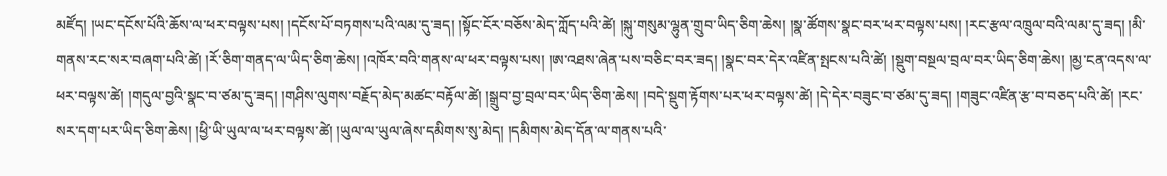མཛོད། །ཡང་དངོས་པོའི་ཆོས་ལ་ཕར་བལྟས་པས། །དངོས་པོ་བཏགས་པའི་ལམ་དུ་ཟད། །སྟོང་ངོར་བཅོས་མེད་ཀློད་པའི་ཚེ། །སྐུ་གསུམ་ལྷུན་གྲུབ་ཡིད་ཅིག་ཆེས། །སྣ་ཚོགས་སྣང་བར་ཕར་བལྟས་པས། །རང་རྩལ་འཁྲུལ་བའི་ལམ་དུ་ཟད། །མི་གནས་རང་སར་བཞག་པའི་ཚེ། །རོ་ཅིག་གནད་ལ་ཡིད་ཅིག་ཆེས། །འཁོར་བའི་གནས་ལ་ཕར་བལྟས་པས། །ཨ་འཐས་ཞེན་པས་བཅིང་བར་ཟད། །སྣང་བར་དེར་འཛིན་སྤངས་པའི་ཚེ། །སྡུག་བསྔལ་བྲལ་བར་ཡིད་ཅིག་ཆེས། །མྱ་ངན་འདས་ལ་ཕར་བལྟས་ཚེ། །གདུལ་བྱའི་སྣང་བ་ཙམ་དུ་ཟད། །གཤིས་ལུགས་བརྗོད་མེད་མཚང་བརྟོལ་ཚེ། །སྒྲུབ་བྱ་བྲལ་བར་ཡིད་ཅིག་ཆེས། །བདེ་སྡུག་རྟོགས་པར་ཕར་བལྟས་ཚེ། །དེ་དེར་བཟུང་བ་ཙམ་དུ་ཟད། །གཟུང་འཛིན་རྩ་བ་བཅད་པའི་ཚེ། །རང་སར་དག་པར་ཡིད་ཅིག་ཆེས། །ཕྱི་ཡི་ཡུལ་ལ་ཕར་བལྟས་ཚེ། །ཡུལ་ལ་ཡུལ་ཞེས་དམིགས་སུ་མེད། །དམིགས་མེད་དོན་ལ་གནས་པའི་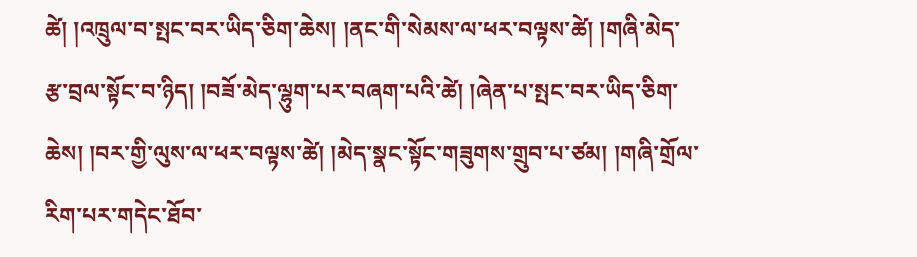ཚེ། །འཁྲུལ་བ་སྤང་བར་ཡིད་ཅིག་ཆེས། །ནང་གི་སེམས་ལ་ཕར་བལྟས་ཚེ། །གཞི་མེད་རྩ་བྲལ་སྟོང་བ་ཉིད། །བཟོ་མེད་ལྷུག་པར་བཞག་པའི་ཚེ། །ཞེན་པ་སྤང་བར་ཡིད་ཅིག་ཆེས། །བར་གྱི་ལུས་ལ་ཕར་བལྟས་ཚེ། །མེད་སྣང་སྟོང་གཟུགས་གྲུབ་པ་ཙམ། །གཞི་གྲོལ་རིག་པར་གདེང་ཐོབ་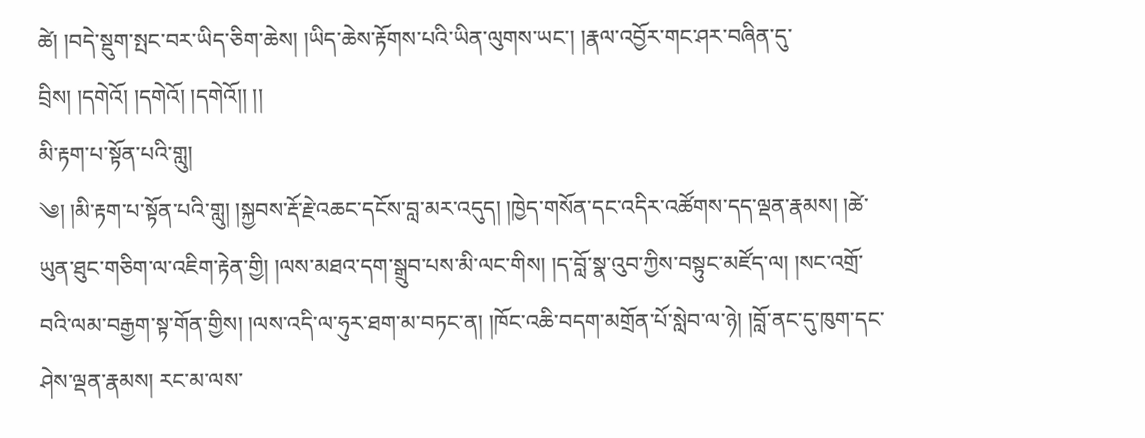ཚེ། །བདེ་སྡུག་སྤང་བར་ཡིད་ཅིག་ཆེས། །ཡིད་ཆེས་རྟོགས་པའི་ཡིན་ལུགས་ཡང་། །རྣལ་འབྱོར་གང་ཤར་བཞིན་དུ་བྲིས། །དགེའོ། །དགེའོ། །དགེའོ།། །།
མི་རྟག་པ་སྟོན་པའི་གླུ།
༄། །མི་རྟག་པ་སྟོན་པའི་གླུ། །སྐྱབས་རྡོ་རྗེ་འཆང་དངོས་བླ་མར་འདུད། །ཁྱེད་གསོན་དང་འདིར་འཚོགས་དད་ལྡན་རྣམས། །ཚེ་ཡུན་ཐུང་གཅིག་ལ་འཇིག་རྟེན་གྱི། །ལས་མཐའ་དག་སྒྲུབ་པས་མི་ལང་གིས། །ད་བློ་སྣ་འུབ་ཀྱིས་བསྟུང་མཛོད་ལ། །སང་འགྲོ་བའི་ལམ་བརྒྱག་སྟ་གོན་གྱིས། །ལས་འདི་ལ་ཧུར་ཐག་མ་བཏང་ན། །ཁོང་འཆི་བདག་མགྲོན་པོ་སླེབ་ལ་ཉེ། །བློ་ནང་དུ་ཁུག་དང་ཤེས་ལྡན་རྣམས། རང་མ་ལས་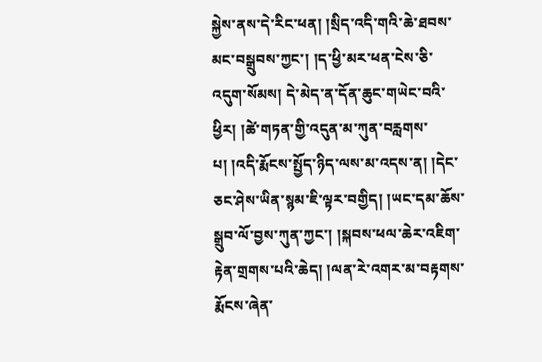སྐྱེས་ནས་དེ་རིང་ཕན། །སྲིད་འདི་གའི་ཆེ་ཐབས་མང་བསྒྲུབས་ཀྱང་། །ད་ཕྱི་མར་ཕན་ངེས་ཅི་འདུག་སོམས། དེ་མེད་ན་དོན་ཆུང་གཡེང་བའི་ཕྱིར། །ཚེ་གཏན་གྱི་འདུན་མ་ཀུན་བརླགས་པ། །འདི་རྨོངས་སྤྱོད་ཉིད་ལས་མ་འདས་ན། །དེང་ཅང་ཤེས་ཡིན་སྙམ་ཇི་ལྟར་བགྱིད། །ཡང་དམ་ཆོས་སྒྲུབ་ལོ་བྱས་ཀུན་ཀྱང་། །སྐབས་ཕལ་ཆེར་འཇིག་རྟེན་གྲགས་པའི་ཆེད། །ལན་རེ་འགར་མ་བརྟགས་རྨོངས་ཞེན་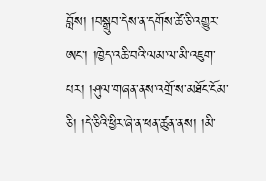བློས། །བསྒྲུབ་དེས་ན་དགོས་ཚེ་ཅི་འགྱུར་ཨང་། །ཁྱེད་འཆི་བའི་ལམ་ལ་མི་འཇུག་པར། །ཤུལ་གཞན་ནས་འགྲོ་ས་མཐོང་ངོམ་ཅི། །དེ་ཅིའི་ཕྱིར་ཞེ་ན་ཕན་ཚུན་ནས། །མི་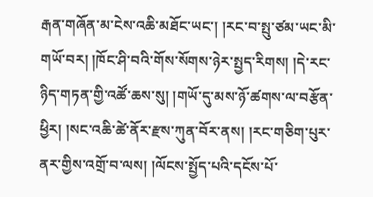རྒན་གཞོན་མ་ངེས་འཆི་མཐོང་ཡང་། །རང་བ་སྤུ་ཙམ་ཡང་མི་གཡོ་བར། །ཁོང་ཤི་བའི་གོས་སོགས་ཉེར་སྤྱད་རིགས། །དེ་རང་ཉིད་གཏན་གྱི་འཚོ་ཆས་སུ། །གཡོ་དུ་མས་ཉོ་ཚགས་ལ་བརྩོན་ཕྱིར། །སང་འཆི་ཚེ་ནོར་རྫས་ཀུན་བོར་ནས། །རང་གཅིག་པུར་ནར་གྱིས་འགྲོ་བ་ལས། །ལོངས་སྤྱོད་པའི་དངོས་པོ་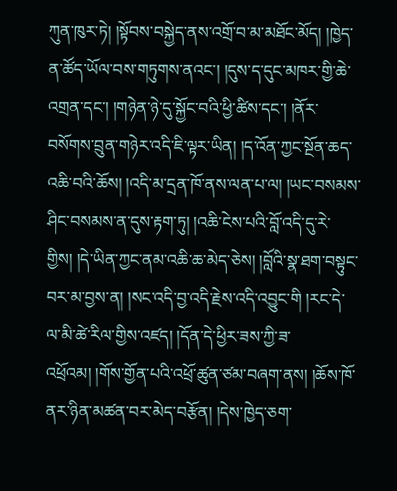ཀུན་ཁུར་ཏེ། །སྟོབས་བསྐྱེད་ནས་འགྲོ་བ་མ་མཐོང་མོད། །ཁྱེད་ན་ཚོད་ཡོལ་བས་གཏུགས་ནའང་། །དུས་ད་དུང་མཁར་གྱི་ཆེ་འགྲན་དང་། །གཉེན་ཉེ་དུ་སྐྱོང་བའི་ཕྱི་ཚིས་དང་། །ནོར་བསོགས་བྲུན་གཉེར་འདི་ཇི་ལྟར་ཡིན། །ད་འོན་ཀྱང་སྔོན་ཆད་འཆི་བའི་ཆོས། །འདི་མ་དྲན་ཁོ་ནས་ལན་པ་ལ། །ཡང་བསམས་ཤིང་བསམས་ན་དུས་རྟག་ཏུ། །འཆི་ངེས་པའི་བློ་འདི་དུ་རེ་གྱིས། །དེ་ཡིན་ཀྱང་ནམ་འཆི་ཆ་མེད་ཅེས། །བློའི་སྣ་ཐག་བསྟུང་བར་མ་བྱས་ན། །སང་འདི་བྱ་འདི་རྗེས་འདི་འབྱུང་གི །རང་དེ་ལ་མི་ཚེ་རིལ་གྱིས་འཛད། །དོན་དེ་ཕྱིར་ཟས་ཀྱི་ཟ་འཕྲོའམ། །གོས་གྱོན་པའི་འཕྲོ་ཚུན་ཙམ་བཞག་ནས། །ཆོས་ཁོ་ནར་ཉིན་མཚན་བར་མེད་བརྩོན། །དེས་ཁྱེད་ཅག་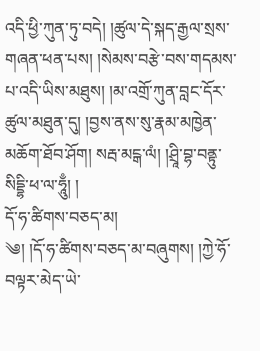འདི་ཕྱི་ཀུན་ཏུ་བདེ། །ཚུལ་དེ་སྐད་རྒྱལ་སྲས་གཞན་ཕན་པས། །སེམས་བརྩེ་བས་གདམས་པ་འདི་ཡིས་མཐུས། །མ་འགྲོ་ཀུན་བླང་དོར་ཚུལ་མཐུན་དུ། །བྱས་ནས་སུ་རྣམ་མཁྱེན་མཆོག་ཐོབ་ཤོག། སརྦ་མངྒ་ལཾ། །ཤྲཱི་བྷ་བནྟུ་སིདྡྷི་ཕ་ལ་ཧཱུྃ། །
དོ་ཧ་ཚིགས་བཅད་མ།
༄། །དོ་ཧ་ཚིགས་བཅད་མ་བཞུགས། །ཀྱེ་ཧོ་བལྟར་མེད་ཡེ་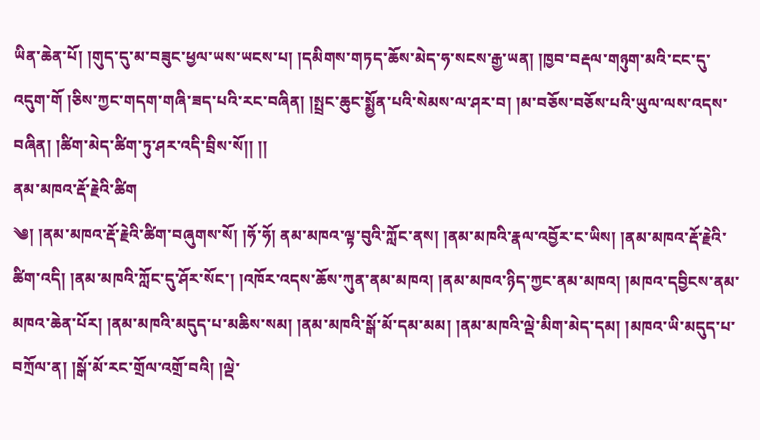ཡིན་ཆེན་པོ། །གུད་དུ་མ་བཟུང་ཕྱལ་ཡས་ཡངས་པ། །དམིགས་གཏད་ཆོས་མེད་ཧ་སངས་རྒྱ་ཡན། །ཁྱབ་བརྡལ་གཉུག་མའི་ངང་དུ་འདུག་གོ །ཅིས་ཀྱང་གདག་གཞི་ཟད་པའི་རང་བཞིན། །སྤྲང་ཆུང་སྨྱོན་པའི་སེམས་ལ་ཤར་བ། །མ་བཅོས་བཅོས་པའི་ཡུལ་ལས་འདས་བཞིན། །ཚིག་མེད་ཚིག་ཏུ་ཤར་འདི་བྲིས་སོ།། །།
ནམ་མཁའ་རྡོ་རྗེའི་ཚིག
༄། །ནམ་མཁའ་རྡོ་རྗེའི་ཚིག་བཞུགས་སོ། །ཧོ་ཧོ། ནམ་མཁའ་ལྟ་བུའི་ཀློང་ནས། །ནམ་མཁའི་རྣལ་འབྱོར་ང་ཡིས། །ནམ་མཁའ་རྡོ་རྗེའི་ཚིག་འདི། །ནམ་མཁའི་ཀློང་དུ་ཤོར་སོང་། །འཁོར་འདས་ཆོས་ཀུན་ནམ་མཁའ། །ནམ་མཁའ་ཉིད་ཀྱང་ནམ་མཁའ། །མཁའ་དབྱིངས་ནམ་མཁའ་ཆེན་པོར། །ནམ་མཁའི་མདུད་པ་མཆིས་སམ། །ནམ་མཁའི་སྒོ་མོ་དམ་མམ། །ནམ་མཁའི་ལྡེ་མིག་མེད་དམ། །མཁའ་ཡི་མདུད་པ་བཀྲོལ་ན། །སྒོ་མོ་རང་གྲོལ་འགྲོ་བའི། །ལྡེ་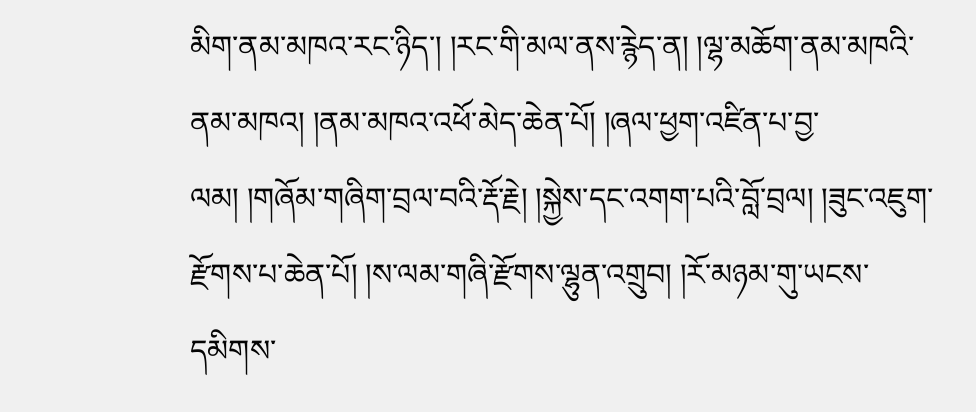མིག་ནམ་མཁའ་རང་ཉིད་། །རང་གི་མལ་ནས་རྙེད་ན། །ལྷ་མཆོག་ནམ་མཁའི་ནམ་མཁའ། །ནམ་མཁའ་འཕོ་མེད་ཆེན་པོ། །ཞལ་ཕྱག་འཛིན་པ་བྱ་ལམ། །གཞོམ་གཞིག་བྲལ་བའི་རྡོ་རྗེ། །སྐྱེས་དང་འགག་པའི་བློ་བྲལ། །ཟུང་འཇུག་རྫོགས་པ་ཆེན་པོ། །ས་ལམ་གཞི་རྫོགས་ལྷུན་འགྲུབ། །རོ་མཉམ་གུ་ཡངས་དམིགས་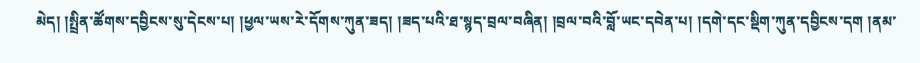མེད། །སྤྲིན་ཚོགས་དབྱིངས་སུ་དེངས་པ། །ཕྱལ་ཡས་རེ་དོགས་ཀུན་ཟད། །ཟད་པའི་ཐ་སྙད་བྲལ་བཞིན། །བྲལ་བའི་བློ་ཡང་དབེན་པ། །དགེ་དང་སྡིག་ཀུན་དབྱིངས་དག །ནམ་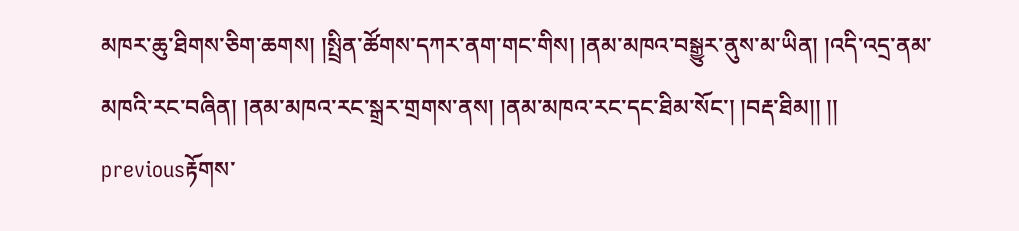མཁར་ཆུ་ཐིགས་ཅིག་ཆགས། །སྤྲིན་ཚོགས་དཀར་ནག་གང་གིས། །ནམ་མཁའ་བསྒྱུར་ནུས་མ་ཡིན། །འདི་འདྲ་ནམ་མཁའི་རང་བཞིན། །ནམ་མཁའ་རང་སྒྲར་གྲགས་ནས། །ནམ་མཁའ་རང་དང་ཐིམ་སོང་། །བརྡ་ཐིམ།། །།
previousརྟོགས་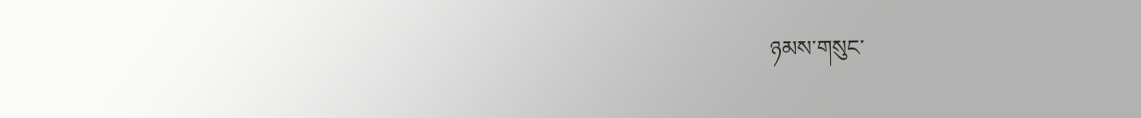ཉམས་གསུང་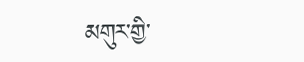མགུར་གྱི་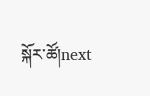སྐོར་ཚོ།next